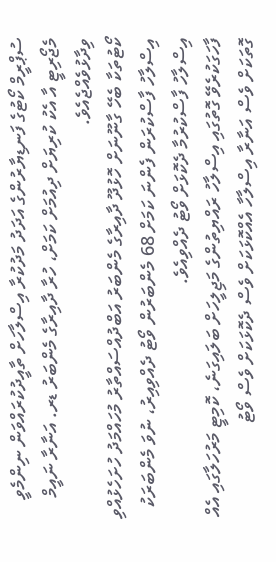ސުޕްރީމް ކޯޓުގެ ފަނޑިޔާރުންގެ އަދަދު މަދުކުރާ އިސްލާހަށް ތާއީދުކުރައްވަން ނިންމެވީ މެޖޯރިޓީ އާ އެކު ކުރިޔަށް ދިއުމަށް ކަމަށް، ހުރާ ދާއިރާގެ މެންބަރު ޑރ. އަނާރާ ނައީމް ވިދާޅުވެއްޖެއެވެ.
ކޯޓުތަކާ ބެހޭ ގާނޫނަށް ހޮޅުދޫ ދާއިރާގެ މެންބަރު އަބްދުއްސައްތާރު މުހައްމަދު ހުށަހެޅުއްވި އިސްލާހު ފާސްކުރަން ފެންނަ ކަމަށް 68 މެންބަރުން ވޯޓު ދެއްވިއިރު، ނުވަ މެންބަރަކު އިސްލާހު ފާސްކުރުމާ ދެކޮޅަށް ވޯޓު ދެއްވިއެވެ.
ފާހަގަކުރެވޭ ގޮތުގައި އިސްލާހު ރައްޔިތުންގެ މަޖިލީހަށް ބަލައިގަނެ، ކޮމިޓީ މަރުހަލާގައި އެއް ގޮތަކަށް ވެސް އަނާރާ އިސްލާހާ އެއްކޮޅަކަށް ވެސް ދެކޮޅަކަށް ވެސް ވޯޓު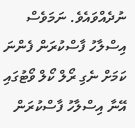ނުދެއްވައެވެ. ނަމަވެސް އިސްލާހު ފާސްކުރަން ފެންނަ ކަމަށް ނެގި ރޯލް ކޯލް ވޯޓުގައި އޭނާ އިސްލާހު ފާސްކުރަން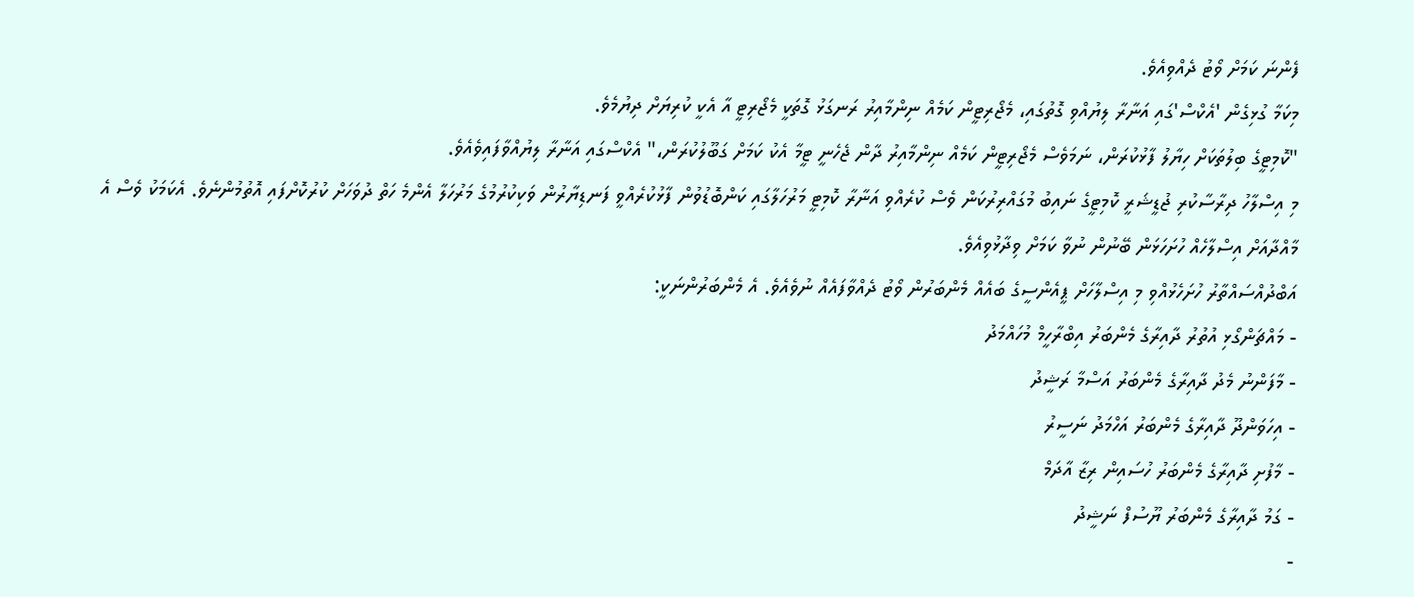ފެންނަ ކަމަށް ވޯޓު ދެއްވިއެވެ.
މިކަމާ ގުޅިގެން 'އެކްސް'ގައި އަނާރާ ލިޔުއްވި ގޮތުގައި، މެޖޯރިޓީން ކަމެއް ނިންމާއިރު ރަނގަޅު ގޮތަކީ މެޖޯރިޓީ އާ އެކީ ކުރިޔަށް ދިޔުމެވެ.
"ކޮމިޓީގެ ބިލުތަކަށް ހިޔާލު ފާޅުކުރަން، ނަމަވެސް މެޖޯރިޓީން ކަމެއް ނިންމާއިރު ދާން ޖެހެނީ ޓީމާ އެކު ކަމަށް ގަބޫލުކުރަން،" އެކްސްގައި އަނާރާ ލިޔުއްވާފައިވެއެވެ.
މި އިސްލާހު ދިރާސާކުރި ޖުޑީޝަރީ ކޮމިޓީގެ ނައިބު މުގައްރިރުކަން ވެސް ކުރެއްވި އަނާރާ ކޮމިޓީ މަރުހަލާގައި ކަންބޮޑުވުން ފާޅުކުރެއްވީ ފަނޑިޔާރުން ވަކިކުރުމުގެ މަރުހަލާ އެންމެ ހަތް ދުވަހަށް ކުރުކޮށްފައި އޮތުމުންނެވެ. އެކަމަކު ވެސް އެ މާއްދާއަށް އިސްލާހެއް ހުށަހަޅަން ބޭނުން ނުވާ ކަމަށް ވިދާޅުވިއެވެ.
އަބްދުއްސައްތާރު ހުށަހެޅުއްވި މި އިސްލާހަށް ޕީއެންސީގެ ބައެއް މެންބަރުން ވޯޓު ދެއްވާފައެއް ނުވެއެވެ. އެ މެންބަރުންނަކީ:
- މައްޗަންގޯޅި އުތުރު ދާއިރާގެ މެންބަރު އިބްރާހީމް މުހައްމަދު
- މާފަންނު މެދު ދާއިރާގެ މެންބަރު އަސްމާ ރަޝީދު
- އިހަވަންދޫ ދާއިރާގެ މެންބަރު އަހްމަދު ނަސީރު
- މާފުށި ދާއިރާގެ މެންބަރު ހުސައިން ރިޒާ އާދަމް
- ގަމު ދާއިރާގެ މެންބަރު ޔޫސުފް ނަޝީދު
-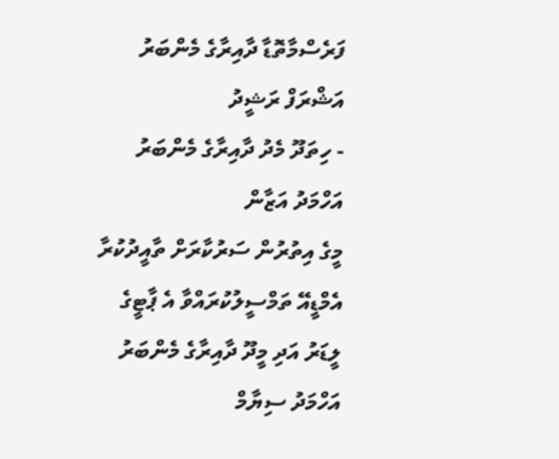ފަރެސްމާތޮޑާ ދާއިރާގެ މެންބަރު އަޝްރަފް ރަޝީދު
- ހިތަދޫ މެދު ދާއިރާގެ މެންބަރު އަހްމަދު އަޒާން
މީގެ އިތުރުން ސަރުކާރަށް ތާއީދުކުރާ އެމްޑީއޭ ތަމްސީލުކުރައްވާ އެ ޕާޓީގެ ލީޑަރު އަދި މީދޫ ދާއިރާގެ މެންބަރު އަހްމަދު ސިޔާމް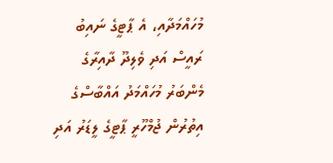މުހައްމަދާއި، އެ ޕާޓީގެ ނައިބު ރައީސް އަދި ވެލިދޫ ދާއިރާގެ މެންބަރު މުހައްމަދު އައްބާސްގެ އިތުރުން ޖުމްހޫރީ ޕާޓީގެ ލީޑަރު އަދި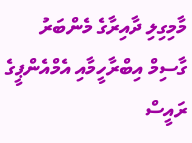މާމިގިލި ދާއިރާގެ މެންބަރު ގާސިމް އިބްރާހީމާއި އެމްއެންޕީގެ ރައީސް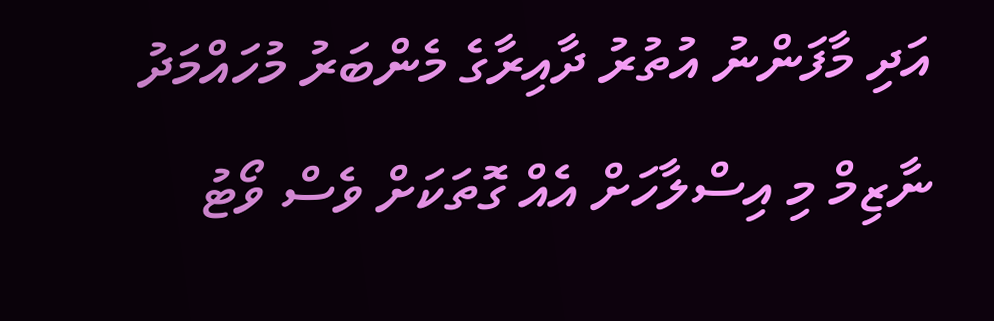އަދި މާފަންނު އުތުރު ދާއިރާގެ މެންބަރު މުހައްމަދު ނާޒިމް މި އިސްލާހަށް އެއް ގޮތަކަށް ވެސް ވޯޓު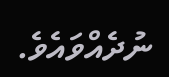ނުދެއްވައެވެ.